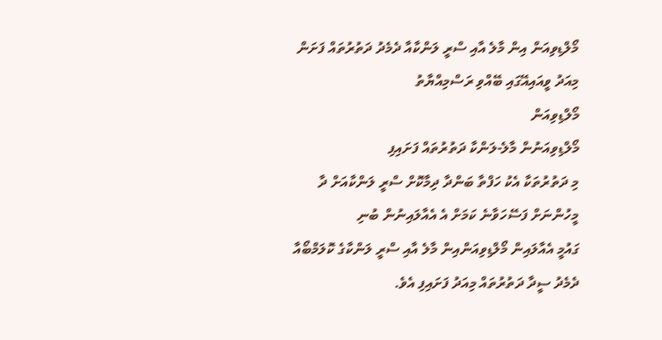މޯލްޑިވިއަން އިން މާލެ އާއި ސްރީ ލަންކާއާ ދެމެދު ދަތުރުތައް ފަށަން މިއަދު ވީއައިއޭގައި ބޭއްވި ރަސްމިއްޔާތު
މޯލްޑިވިއަން
މޯލްޑިވިއަނުން މާލެ-ލަންކާ ދަތުރުތައް ފަށައިފި
މި ދަތުރުތަކާ އެކު ހަފްތާ ބަންދާ ދިމާކޮށް ސްރީ ލަންކާއަށް ދާ މީހުންނަށް ފަސޭހަވާނެ ކަމަށް އެ އެއާލައިނުން ބުނި
ގައުމީ އެއާލައިން މޯލްޑިވިއަންއިން މާލެ އާއި ސްރީ ލަންކާގެ ކޮލަމްބޯއާ ދެމެދު ސީދާ ދަތުރުތައް މިއަދު ފަށައިފި އެވެ.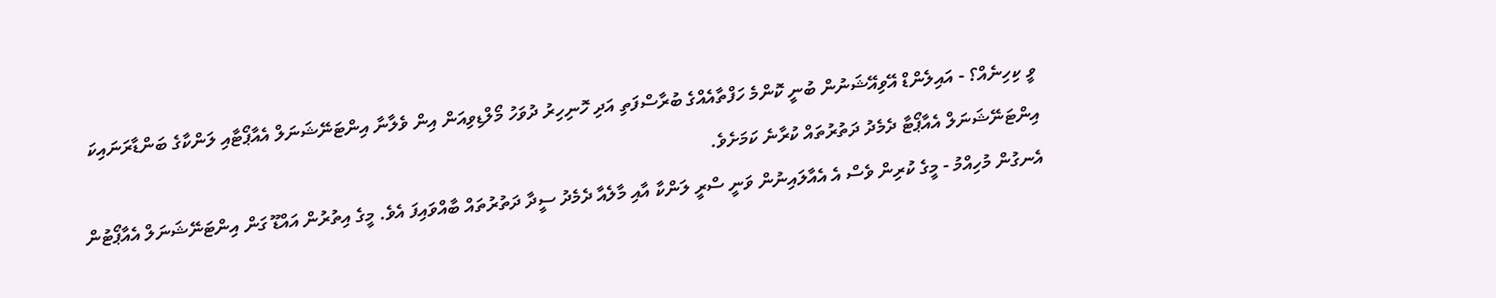ވީ ކިހިނެއް؟ - އައިލެންޑް އޭވިއޭޝަނުން ބުނީ ކޮންމެ ހަފްތާއެއްގެ ބުރާސްފަތި އަދި ހޮނިހިރު ދުވަހު މޯލްޑިވިއަން އިން ވެލާނާ އިންޓަނޭޝަނަލް އެއާޕޯޓާއި ލަންކާގެ ބަންޑާރަނައިކަ އިންޓަނޭޝަނަލް އެއާޕޯޓާ ދެމެދު ދަތުރުތައް ކުރާނެ ކަމަށެވެ.
އެނގުން މުހިއްމު - މީގެ ކުރިން ވެސް އެ އެއާލައިނުން ވަނީ ސްރީ ލަންކާ އާއި މާލެއާ ދެމެދު ސީދާ ދަތުރުތައް ބާއްވައިފަ އެވެ. މީގެ އިތުރުން އައްޑޫ ގަން އިންޓަނޭޝަނަލް އެއާޕޯޓުން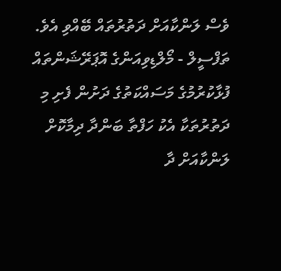ވެސް ލަންކާއަށް ދަތުރުތައް ބޭއްވި އެވެ.
ތަފްސީލް - މޯލްޑިވިއަންގެ އޮޕަރޭޝަންތައް ފުޅާކުރުމުގެ މަސައްކަތުގެ ދަށުން ފެށި މި ދަތުރުތަކާ އެކު ހަފްތާ ބަންދާ ދިމާކޮށް ލަންކާއަށް ދާ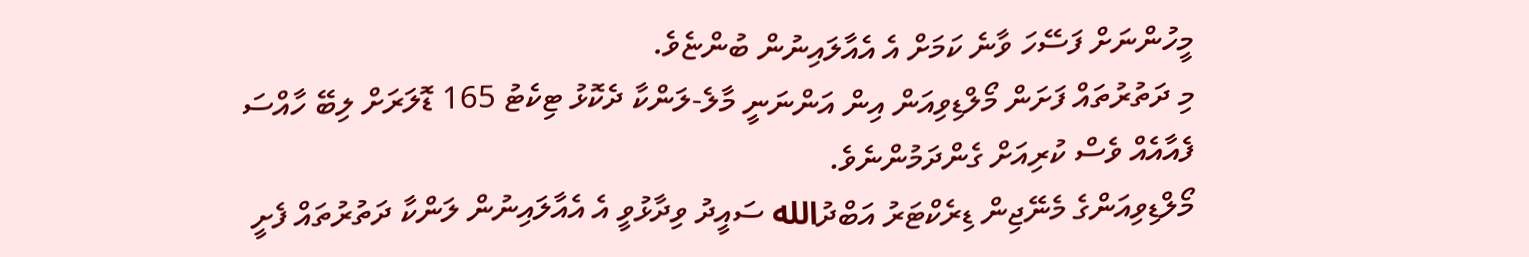މީހުންނަށް ފަސޭހަ ވާނެ ކަމަށް އެ އެއާލައިނުން ބުންޏެވެ.
މި ދަތުރުތައް ފަށަން މޯލްޑިވިއަން އިން އަންނަނީ މާލެ-ލަންކާ ދެކޮޅު ޓިކެޓު 165 ޑޮލަރަށް ލިބޭ ހާއްސަ ފެއާއެއް ވެސް ކުރިއަށް ގެންދަމުންނެވެ.
މޯލްޑިވިއަންގެ މެނޭޖިން ޑިރެކްޓަރު އަބްދުالله ސައީދު ވިދާޅުވީ އެ އެއާލައިނުން ލަންކާ ދަތުރުތައް ފެށީ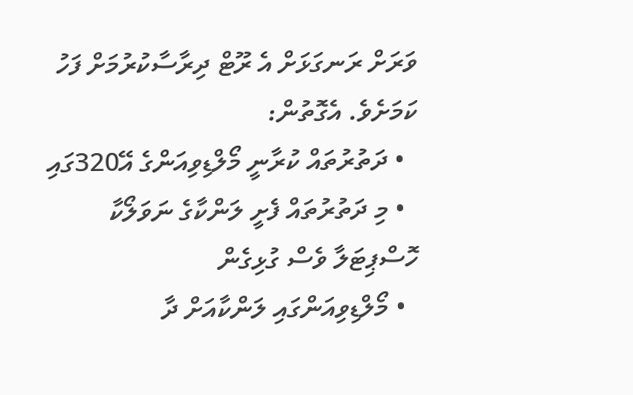ވަރަށް ރަނގަޅަށް އެ ރޫޓް ދިރާސާކުރުމަށް ފަހު ކަމަށެވެ. އެގޮތުން:
  • ދަތުރުތައް ކުރާނީ މޯލްޑިވިއަންގެ އޭ320ގައި
  • މި ދަތުރުތައް ފެށީ ލަންކާގެ ނަވަލޯކާ ހޮސްޕިޓަލާ ވެސް ގުޅިގެން
  • މޯލްޑިވިއަންގައި ލަންކާއަށް ދާ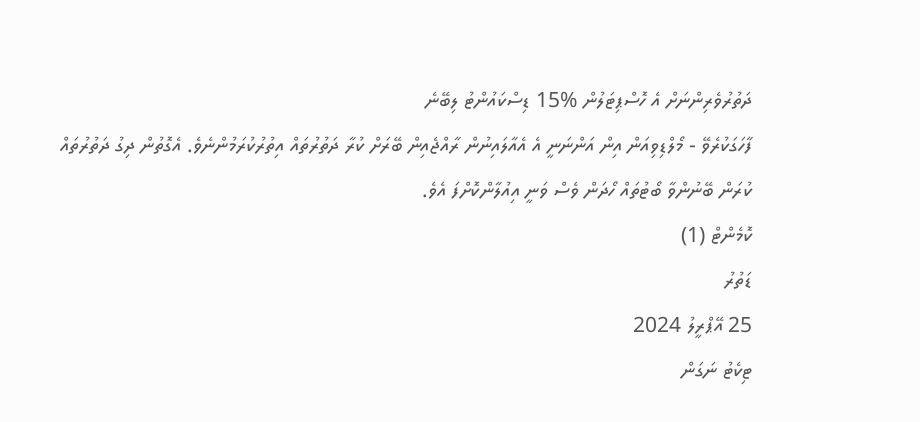ދަތުރުވެރިންނަށް އެ ހޮސްޕިޓަލުން %15 ޑިސްކައުންޓު ލިބޭނެ
ފާހަގަކުރެވޭ - މޯލްޑިވިއަން އިން އަންނަނީ އެ އެއާލައިނުން ރާއްޖެއިން ބޭރަށް ކުރާ ދަތުރުތައް އިތުރުކުރަމުންނެވެ. އެގޮތުން ދިގު ދަތުރުތައް ކުރަން ބޭނުންވާ ބޯޓުތައް ހޯދަން ވެސް ވަނީ އިއުލާންކޮށްފަ އެވެ.
ކޮމެންޓް (1)
ޑަތުރު
25 އޭޕްރީލު 2024
ޓިކެޓު ނަގަން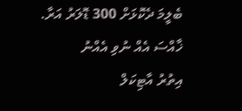ބެލީމަ ދެކޮޅަށް 300 ޑޮލަރު އަރާ. ޚާއްސަ އެއް ނުވި އެއްނު
އިތުރު އާޓިކަލް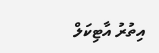އިތުރު އާޓިކަލް